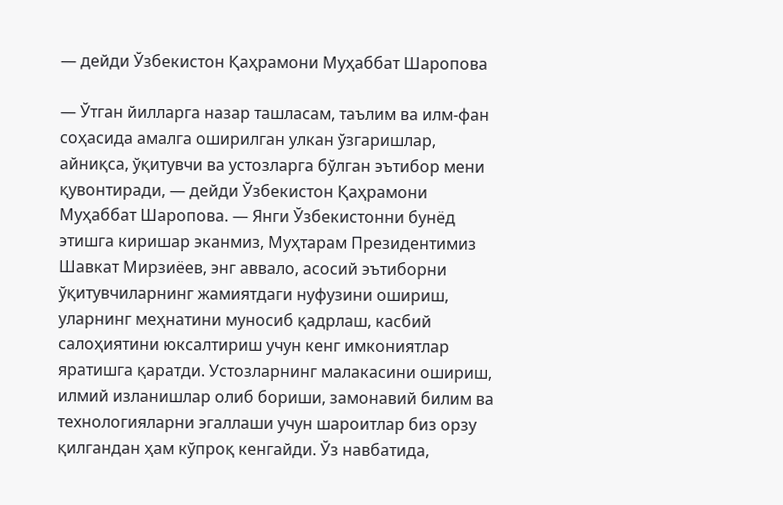— дейди Ўзбекистон Қаҳрамони Муҳаббат Шаропова

— Ўтган йилларга назар ташласам, таълим ва илм-фан соҳасида амалга оширилган улкан ўзгаришлар, айниқса, ўқитувчи ва устозларга бўлган эътибор мени қувонтиради, — дейди Ўзбекистон Қаҳрамони Муҳаббат Шаропова. — Янги Ўзбекистонни бунёд этишга киришар эканмиз, Муҳтарам Президентимиз Шавкат Мирзиёев, энг аввало, асосий эътиборни ўқитувчиларнинг жамиятдаги нуфузини ошириш, уларнинг меҳнатини муносиб қадрлаш, касбий салоҳиятини юксалтириш учун кенг имкониятлар яратишга қаратди. Устозларнинг малакасини ошириш, илмий изланишлар олиб бориши, замонавий билим ва технологияларни эгаллаши учун шароитлар биз орзу қилгандан ҳам кўпроқ кенгайди. Ўз навбатида,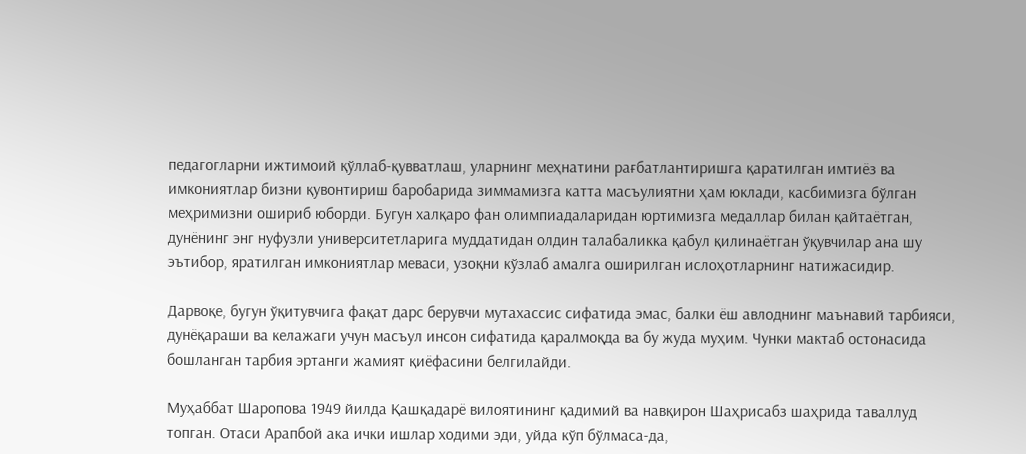педагогларни ижтимоий қўллаб-қувватлаш, уларнинг меҳнатини рағбатлантиришга қаратилган имтиёз ва имкониятлар бизни қувонтириш баробарида зиммамизга катта масъулиятни ҳам юклади, касбимизга бўлган меҳримизни ошириб юборди. Бугун халқаро фан олимпиадаларидан юртимизга медаллар билан қайтаётган, дунёнинг энг нуфузли университетларига муддатидан олдин талабаликка қабул қилинаётган ўқувчилар ана шу эътибор, яратилган имкониятлар меваси, узоқни кўзлаб амалга оширилган ислоҳотларнинг натижасидир.

Дарвоқе, бугун ўқитувчига фақат дарс берувчи мутахассис сифатида эмас, балки ёш авлоднинг маънавий тарбияси, дунёқараши ва келажаги учун масъул инсон сифатида қаралмоқда ва бу жуда муҳим. Чунки мактаб остонасида бошланган тарбия эртанги жамият қиёфасини белгилайди.

Муҳаббат Шаропова 1949 йилда Қашқадарё вилоятининг қадимий ва навқирон Шаҳрисабз шаҳрида таваллуд топган. Отаси Арапбой ака ички ишлар ходими эди, уйда кўп бўлмаса-да,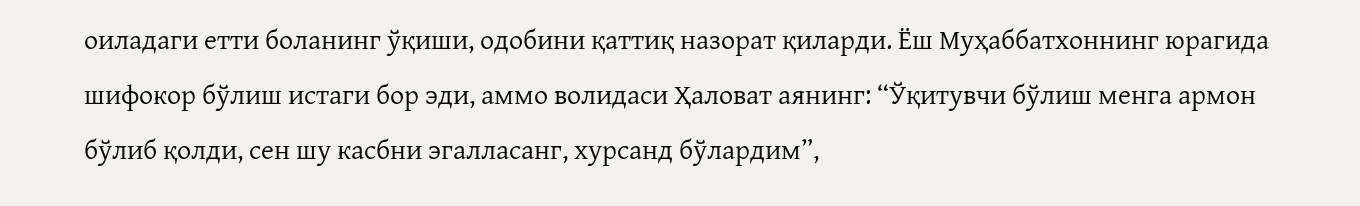оиладаги етти боланинг ўқиши, одобини қаттиқ назорат қиларди. Ёш Муҳаббатхоннинг юрагида шифокор бўлиш истаги бор эди, аммо волидаси Ҳаловат аянинг: “Ўқитувчи бўлиш менга армон бўлиб қолди, сен шу касбни эгалласанг, хурсанд бўлардим”,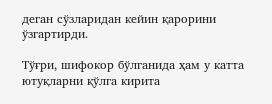деган сўзларидан кейин қарорини ўзгартирди.

Тўғри, шифокор бўлганида ҳам у катта ютуқларни қўлга кирита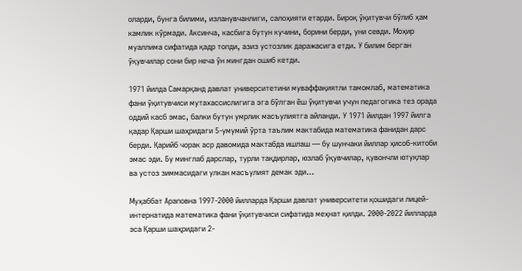оларди, бунга билими, изланувчанлиги, салоҳияти етарди. Бироқ ўқитувчи бўлиб ҳам камлик кўрмади. Аксинча, касбига бутун кучини, борини берди, уни севди. Моҳир муаллима сифатида қадр топди, азиз устозлик даражасига етди. У билим берган ўқувчилар сони бир неча ўн мингдан ошиб кетди.

1971 йилда Самарқанд давлат университетини муваффақиятли тамомлаб, математика фани ўқитувчиси мутахассислигига эга бўлган ёш ўқитувчи учун педагогика тез орада оддий касб эмас, балки бутун умрлик масъулиятга айланди. У 1971 йилдан 1997 йилга қадар Қарши шаҳридаги 5-умумий ўрта таълим мактабида математика фанидан дарс берди. Қарийб чорак аср давомида мактабда ишлаш — бу шунчаки йиллар ҳисоб-китоби эмас эди. Бу минглаб дарслар, турли тақдирлар, юзлаб ўқувчилар, қувончли ютуқлар ва устоз зиммасидаги улкан масъулият демак эди…

Муҳаббат Араповна 1997-2000 йилларда Қарши давлат университети қошидаги лицей-интернатида математика фани ўқитувчиси сифатида меҳнат қилди. 2000-2022 йилларда эса Қарши шаҳридаги 2-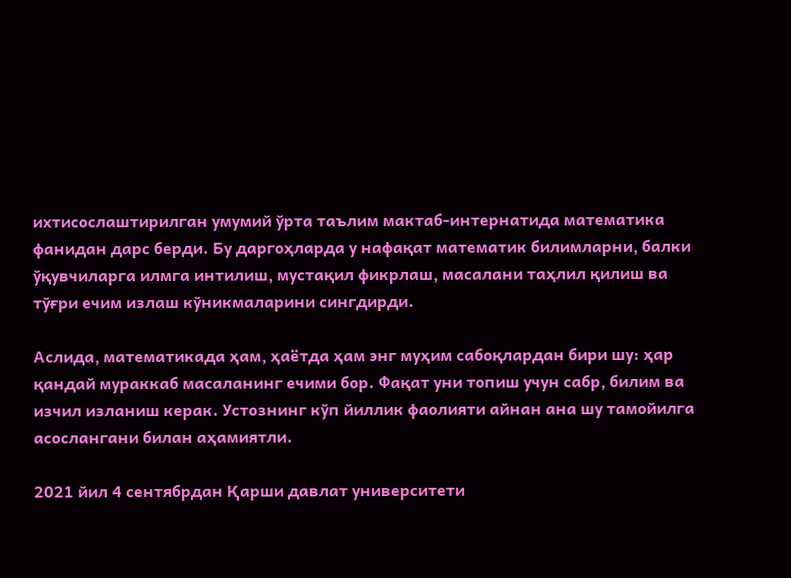ихтисослаштирилган умумий ўрта таълим мактаб-интернатида математика фанидан дарс берди. Бу даргоҳларда у нафақат математик билимларни, балки ўқувчиларга илмга интилиш, мустақил фикрлаш, масалани таҳлил қилиш ва тўғри ечим излаш кўникмаларини сингдирди.

Аслида, математикада ҳам, ҳаётда ҳам энг муҳим сабоқлардан бири шу: ҳар қандай мураккаб масаланинг ечими бор. Фақат уни топиш учун сабр, билим ва изчил изланиш керак. Устознинг кўп йиллик фаолияти айнан ана шу тамойилга асослангани билан аҳамиятли.

2021 йил 4 сентябрдан Қарши давлат университети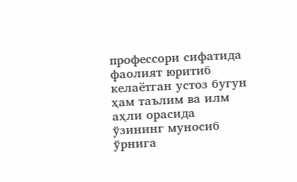профессори сифатида фаолият юритиб келаётган устоз бугун ҳам таълим ва илм аҳли орасида ўзининг муносиб ўрнига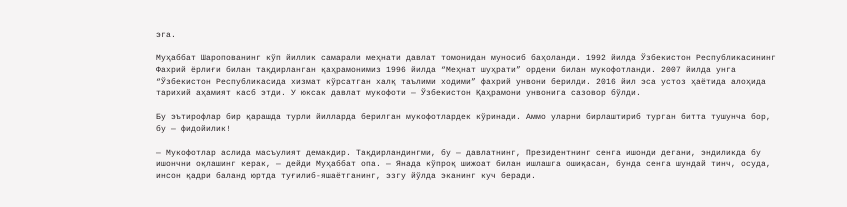эга.

Муҳаббат Шаропованинг кўп йиллик самарали меҳнати давлат томонидан муносиб баҳоланди. 1992 йилда Ўзбекистон Республикасининг Фахрий ёрлиғи билан тақдирланган қаҳрамонимиз 1996 йилда “Меҳнат шуҳрати” ордени билан мукофотланди. 2007 йилда унга “Ўзбекистон Республикасида хизмат кўрсатган халқ таълими ходими” фахрий унвони берилди. 2016 йил эса устоз ҳаётида алоҳида тарихий аҳамият касб этди. У юксак давлат мукофоти — Ўзбекистон Қаҳрамони унвонига сазовор бўлди.

Бу эътирофлар бир қарашда турли йилларда берилган мукофотлардек кўринади. Аммо уларни бирлаштириб турган битта тушунча бор, бу — фидойилик!

— Мукофотлар аслида масъулият демакдир. Тақдирландингми, бу — давлатнинг, Президентнинг сенга ишонди дегани, эндиликда бу ишончни оқлашинг керак, — дейди Муҳаббат опа. — Янада кўпроқ шижоат билан ишлашга ошиқасан, бунда сенга шундай тинч, осуда, инсон қадри баланд юртда туғилиб-яшаётганинг, эзгу йўлда эканинг куч беради.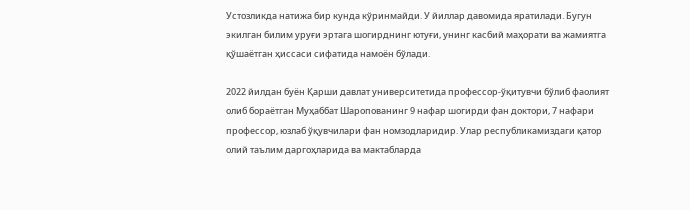Устозликда натижа бир кунда кўринмайди. У йиллар давомида яратилади. Бугун экилган билим уруғи эртага шогирднинг ютуғи, унинг касбий маҳорати ва жамиятга қўшаётган ҳиссаси сифатида намоён бўлади.

2022 йилдан буён Қарши давлат университетида профессор-ўқитувчи бўлиб фаолият олиб бораётган Муҳаббат Шаропованинг 9 нафар шогирди фан доктори, 7 нафари профессор, юзлаб ўқувчилари фан номзодларидир. Улар республикамиздаги қатор олий таълим даргоҳларида ва мактабларда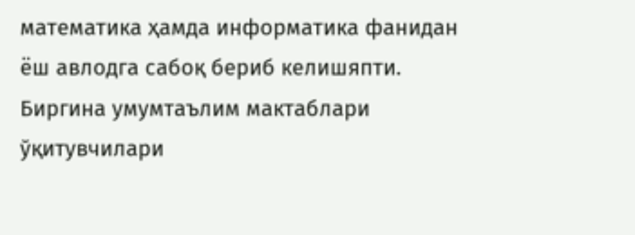математика ҳамда информатика фанидан ёш авлодга сабоқ бериб келишяпти. Биргина умумтаълим мактаблари ўқитувчилари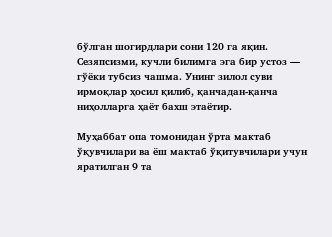бўлган шогирдлари сони 120 га яқин. Сезяпсизми, кучли билимга эга бир устоз — гўёки тубсиз чашма. Унинг зилол суви ирмоқлар ҳосил қилиб, қанчадан-қанча ниҳолларга ҳаёт бахш этаётир.

Муҳаббат опа томонидан ўрта мактаб ўқувчилари ва ёш мактаб ўқитувчилари учун яратилган 9 та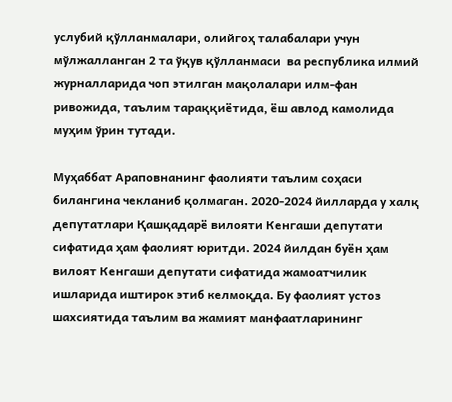услубий қўлланмалари, олийгоҳ талабалари учун мўлжалланган 2 та ўқув қўлланмаси  ва республика илмий журналларида чоп этилган мақолалари илм-фан ривожида, таълим тараққиётида, ёш авлод камолида муҳим ўрин тутади.

Муҳаббат Араповнанинг фаолияти таълим соҳаси билангина чекланиб қолмаган. 2020-2024 йилларда у халқ депутатлари Қашқадарё вилояти Кенгаши депутати сифатида ҳам фаолият юритди. 2024 йилдан буён ҳам вилоят Кенгаши депутати сифатида жамоатчилик ишларида иштирок этиб келмоқда. Бу фаолият устоз шахсиятида таълим ва жамият манфаатларининг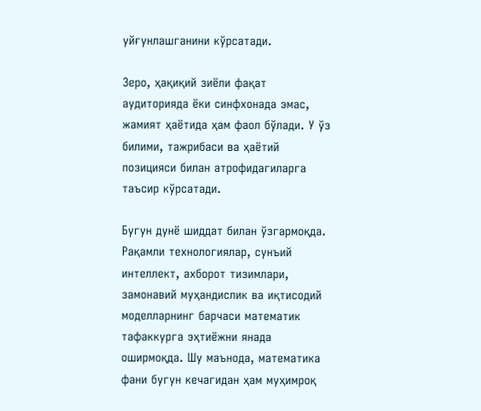уйғунлашганини кўрсатади.

Зеро, ҳақиқий зиёли фақат аудиторияда ёки синфхонада эмас, жамият ҳаётида ҳам фаол бўлади. У ўз билими, тажрибаси ва ҳаётий позицияси билан атрофидагиларга таъсир кўрсатади.

Бугун дунё шиддат билан ўзгармоқда. Рақамли технологиялар, сунъий интеллект, ахборот тизимлари, замонавий муҳандислик ва иқтисодий моделларнинг барчаси математик тафаккурга эҳтиёжни янада оширмоқда. Шу маънода, математика фани бугун кечагидан ҳам муҳимроқ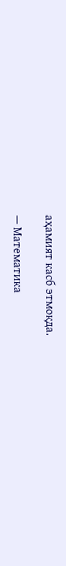аҳамият касб этмоқда.

— Математика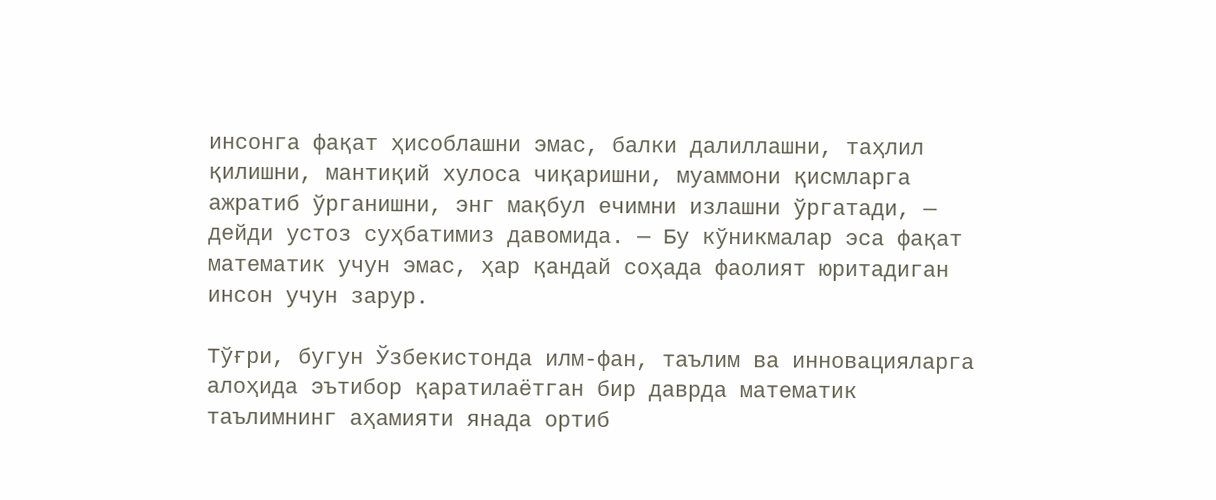инсонга фақат ҳисоблашни эмас, балки далиллашни, таҳлил қилишни, мантиқий хулоса чиқаришни, муаммони қисмларга ажратиб ўрганишни, энг мақбул ечимни излашни ўргатади, — дейди устоз суҳбатимиз давомида. — Бу кўникмалар эса фақат математик учун эмас, ҳар қандай соҳада фаолият юритадиган инсон учун зарур.

Тўғри, бугун Ўзбекистонда илм-фан, таълим ва инновацияларга алоҳида эътибор қаратилаётган бир даврда математик таълимнинг аҳамияти янада ортиб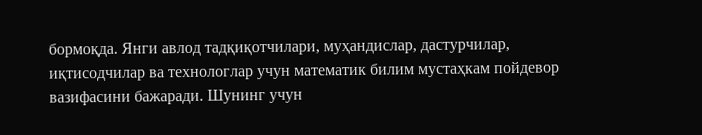бормоқда. Янги авлод тадқиқотчилари, муҳандислар, дастурчилар, иқтисодчилар ва технологлар учун математик билим мустаҳкам пойдевор вазифасини бажаради. Шунинг учун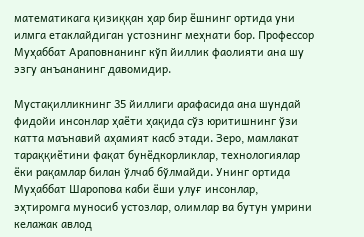математикага қизиққан ҳар бир ёшнинг ортида уни илмга етаклайдиган устознинг меҳнати бор. Профессор Муҳаббат Араповнанинг кўп йиллик фаолияти ана шу эзгу анъананинг давомидир.

Мустақилликнинг 35 йиллиги арафасида ана шундай фидойи инсонлар ҳаёти ҳақида сўз юритишнинг ўзи катта маънавий аҳамият касб этади. Зеро, мамлакат тараққиётини фақат бунёдкорликлар, технологиялар ёки рақамлар билан ўлчаб бўлмайди. Унинг ортида Муҳаббат Шаропова каби ёши улуғ инсонлар, эҳтиромга муносиб устозлар, олимлар ва бутун умрини келажак авлод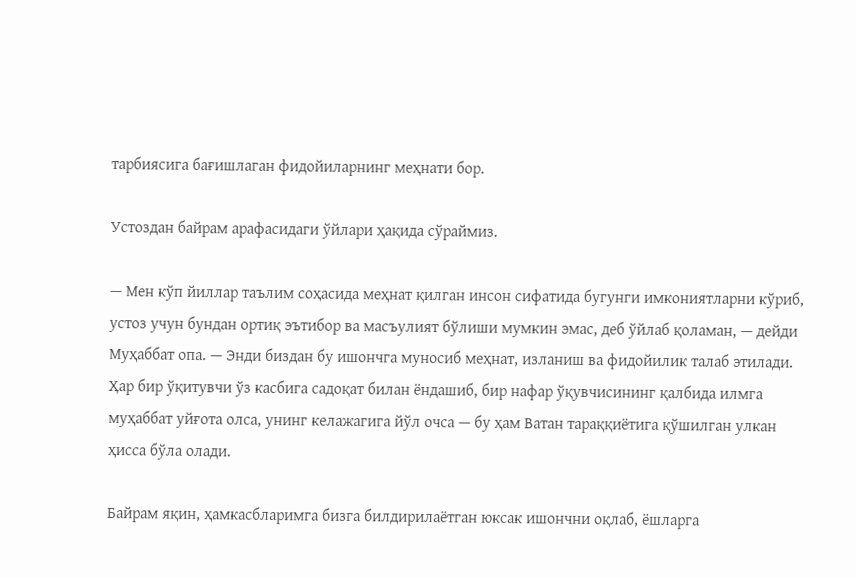тарбиясига бағишлаган фидойиларнинг меҳнати бор.

Устоздан байрам арафасидаги ўйлари ҳақида сўраймиз.

— Мен кўп йиллар таълим соҳасида меҳнат қилган инсон сифатида бугунги имкониятларни кўриб, устоз учун бундан ортиқ эътибор ва масъулият бўлиши мумкин эмас, деб ўйлаб қоламан, — дейди Муҳаббат опа. — Энди биздан бу ишончга муносиб меҳнат, изланиш ва фидойилик талаб этилади. Ҳар бир ўқитувчи ўз касбига садоқат билан ёндашиб, бир нафар ўқувчисининг қалбида илмга муҳаббат уйғота олса, унинг келажагига йўл очса — бу ҳам Ватан тараққиётига қўшилган улкан ҳисса бўла олади.

Байрам яқин, ҳамкасбларимга бизга билдирилаётган юксак ишончни оқлаб, ёшларга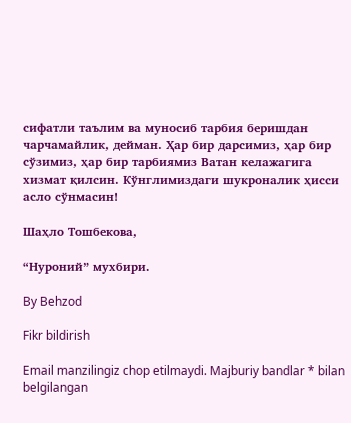сифатли таълим ва муносиб тарбия беришдан чарчамайлик, дейман. Ҳар бир дарсимиз, ҳар бир сўзимиз, ҳар бир тарбиямиз Ватан келажагига хизмат қилсин. Кўнглимиздаги шукроналик ҳисси асло сўнмасин!

Шаҳло Тошбекова,

“Нуроний” мухбири.

By Behzod

Fikr bildirish

Email manzilingiz chop etilmaydi. Majburiy bandlar * bilan belgilangan